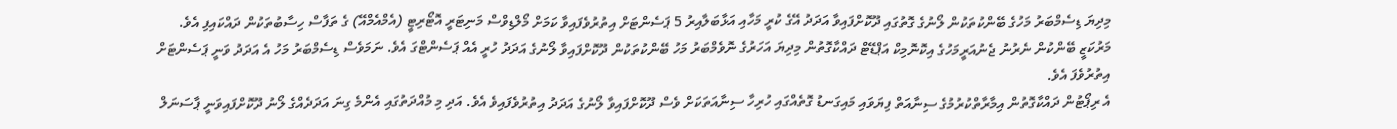މިދިޔަ ޑިސެމްބަރު މަހުގެ ބޭންކުތަކުން ލޯނުގެ ގޮތުގައި ދޫކޮށްފައިވާ އަދަދު އޭގެ ކުރީ މަހާއި އަޅާބަލާއިރު 5 ޕަސެންޓަށް އިތުރުވެފައިވާ ކަމަށް މޯލްޑިވްސް މަނިޓަރީ އޮޓޯރިޓީ (އެމްއެމްއޭ) ގެ ތަފާސް ހިސާބުތަކުން ދައްކައިފި އެވެ.
މަރުކަޒީ ބޭންކުން ނެރުނު ޖެނުއަރީމަހުގެ އިކޮނޮމިކް އަޕްޑޭޓް ދައްކާގޮތުން މިދިޔަ އަހަރުގެ ނޮވެމްބަރު މަހު ބޭންކުތަކުން ދޫކޮށްފައިވާ ލޯނުގެ އަދަދު ހުރީ އެއް ޕަސެންޓްގަ އެވެ. ނަމަވެސް ޑިސެމްބަރު މަހު އެ އަދަދު ވަނީ ޕަސެންޓަށް އިތުރުވެފަ އެވެ.
އެ ރިޕޯޓުން ދައްކާގޮތުން އިމާރާތްކުރުމުގެ ސިނާއަތް ފިޔަވައި މައިގަނޑު ގޮތެއްގައި ހުރިހާ ސިނާއަތަކަށް ވެސް ދޫކޮށްފައިވާ ލޯނުގެ އަދަދު އިތުރުވެފައިވެ އެވެ. އަދި މި މުއްދަތުގައި އެންމެ ގިނަ އަދަދެއްގެ ލޯނު ދޫކޮށްފައިވަނީ ޕާސަނަލް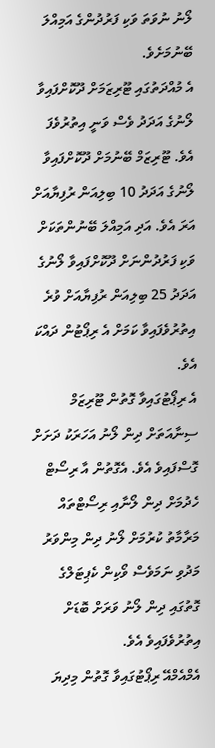ލޯނު ނުވަތަ ވަކި ފަރުދުންގެ އަމިއްލަ ބޭނުމަށެވެ.
އެ މުއްދަތުގައި ޓޫރިޒަމަށް ދޫކޮށްފައިވާ ލޯނުގެ އަދަދު ވެސް ވަނީ އިތުރުވެފަ އެވެ. ޓޫރިޒަމް ބޭނުމަށް ދޫކޮށްފައިވާ ލޯނުގެ އަދަދު 10 ބިލިއަން ރުފިޔާއަށް އަރަ އެވެ. އަދި އަމިއްލަ ބޭނުންތަކަށް ވަކި ފަރުދުންނަށް ދޫކޮށްފައިވާ ލޯނުގެ އަދަދު 25 ބިލިއަން ރުފިޔާއަށް ވުރެ އިތުރުވެފައިވާ ކަމަށް އެ ރިޕޯޓުން ދައްކަ އެވެ.
އެ ރިޕޯޓުގައިވާ ގޮތުން ޓޫރިޒަމް ސިނާއަތަށް ދިން ލޯނު އަހަރަކު ދަށަށް ގޮސްފައިވެ އެވެ. އެގޮތުން އާ ރިސޯޓް ހެދުމަށް ދިން ލޯނާއި ރިސޯޓްތައް މަރާމާތު ކުރުމަށް ލޯނު ދިން މިންވަރު މަދުވި ނަމަވެސް ވޯކިން ކެޕިޓަލްގެ ގޮތުގައި ދިން ލޯނު ވަރަށް ބޮޑަށް އިތުރުވެފައިވެ އެވެ.
އެމްއެމްއޭ ރިޕޯޓުގައިވާ ގޮތުން މިދިޔަ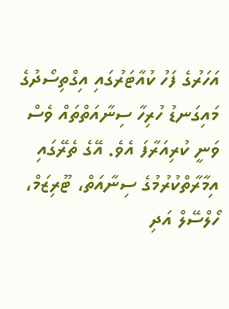އަހަރުގެ ފަހު ކުއާޓަރުގައި އިގްތިސޯދުގެ މައިގަނޑު ހުރިހާ ސިނާއަތްތައް ވެސް ވަނީ ކުރިއަރާފަ އެވެ. އޭގެ ތެރޭގައި އިމާރާތްކުރުމުގެ ސިނާއަތް، ޓޫރިޒަމް، ހޯލްސޭލް އަދި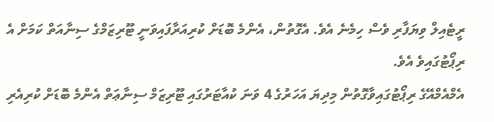ރީޓެއިލް ވިޔަފާރި ވެސް ހިމެނެ އެވެ. އެގޮތުން، އެންމެ ބޮޑަށް ކުރިއަރާފައިވަނީ ޓޫރިޒަމްގެ ސިނާއަތް ކަމަށް އެ ރިޕޯޓުގައިވެ އެވެ.
އެމްއެމްއޭގެ ރިޕޯޓުގައިވާގޮތުން މިދިޔަ އަހަރުގެ 4 ވަނަ ކުއާޓަރުގައި ޓޫރިޒަމް ސިނާޢަތް އެންމެ ބޮޑަށް ކުރިއެރި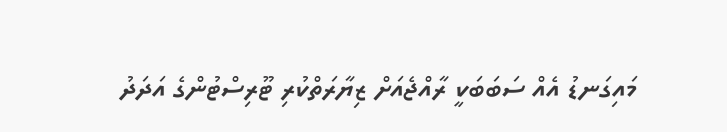މައިގަނޑު އެއް ސަބަބަކީ ރާއްޖެއަށް ޒިޔާރަތްކުރި ޓޫރިސްޓުންގެ އަދަދު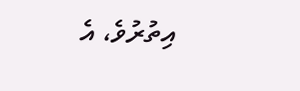އިތުރުވެ، އެ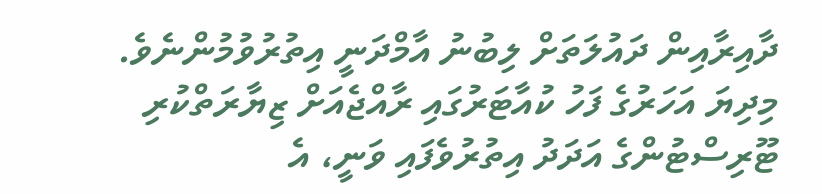ދާއިރާއިން ދައުލަތަށް ލިބުނު އާމްދަނީ އިތުރުވުމުންނެވެ.
މިދިޔަ އަހަރުގެ ފަހު ކުއާޓަރުގައި ރާއްޖެއަށް ޒިޔާރަތްކުރި ޓޫރިސްޓުންގެ އަދަދު އިތުރުވެފައި ވަނީ، އެ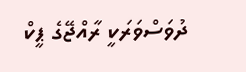ދުވަސްވަރަކީ ރާއްޖޭގެ ޕީކް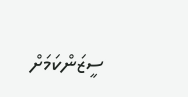ސީޒަންކަމަށް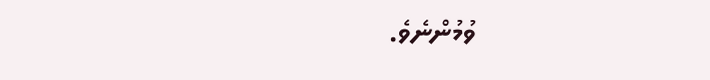ވުމުންނެވެ.